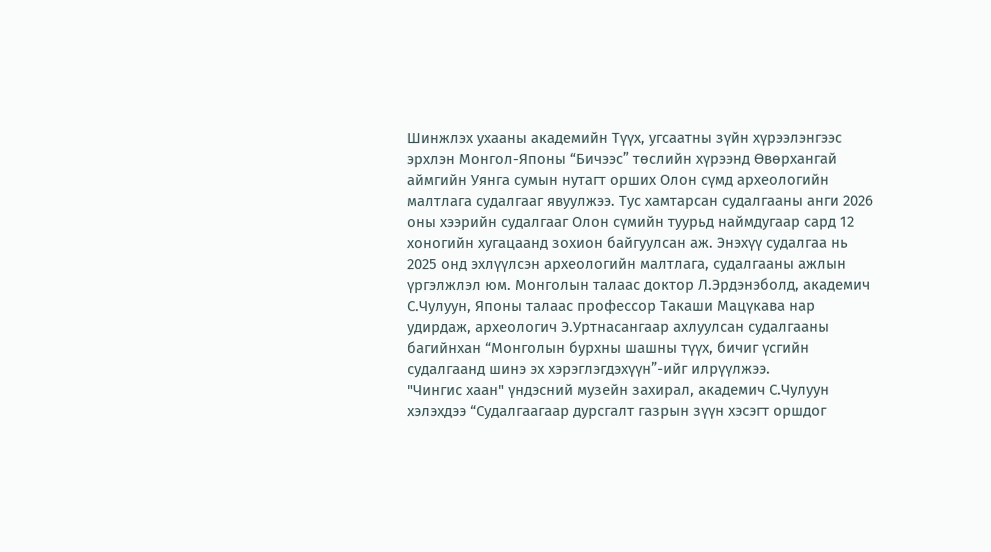Шинжлэх ухааны академийн Түүх, угсаатны зүйн хүрээлэнгээс эрхлэн Монгол-Японы “Бичээс” төслийн хүрээнд Өвөрхангай аймгийн Уянга сумын нутагт орших Олон сүмд археологийн малтлага судалгааг явуулжээ. Тус хамтарсан судалгааны анги 2026 оны хээрийн судалгааг Олон сүмийн туурьд наймдугаар сард 12 хоногийн хугацаанд зохион байгуулсан аж. Энэхүү судалгаа нь 2025 онд эхлүүлсэн археологийн малтлага, судалгааны ажлын үргэлжлэл юм. Монголын талаас доктор Л.Эрдэнэболд, академич С.Чулуун, Японы талаас профессор Такаши Мацүкава нар удирдаж, археологич Э.Уртнасангаар ахлуулсан судалгааны багийнхан “Монголын бурхны шашны түүх, бичиг үсгийн судалгаанд шинэ эх хэрэглэгдэхүүн”-ийг илрүүлжээ.
"Чингис хаан" үндэсний музейн захирал, академич С.Чулуун хэлэхдээ “Судалгаагаар дурсгалт газрын зүүн хэсэгт оршдог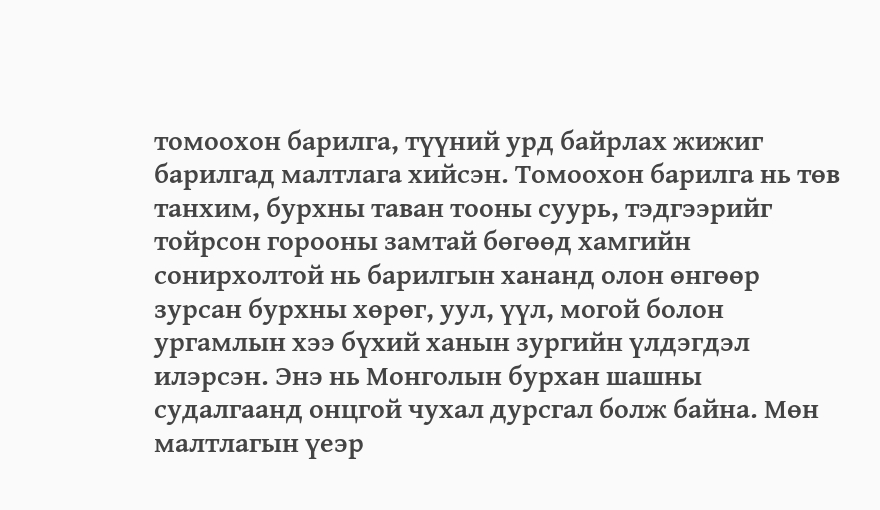томоохон барилга, түүний урд байрлах жижиг барилгад малтлага хийсэн. Томоохон барилга нь төв танхим, бурхны таван тооны суурь, тэдгээрийг тойрсон горооны замтай бөгөөд хамгийн сонирхолтой нь барилгын хананд олон өнгөөр зурсан бурхны хөрөг, уул, үүл, могой болон ургамлын хээ бүхий ханын зургийн үлдэгдэл илэрсэн. Энэ нь Монголын бурхан шашны судалгаанд онцгой чухал дурсгал болж байна. Мөн малтлагын үеэр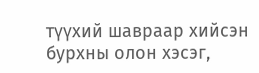түүхий шавраар хийсэн бурхны олон хэсэг,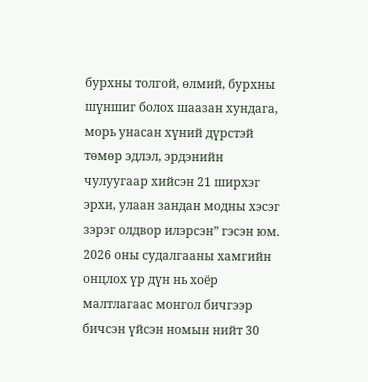бурхны толгой, өлмий, бурхны шүншиг болох шаазан хундага, морь унасан хүний дүрстэй төмөр эдлэл, эрдэнийн чулуугаар хийсэн 21 ширхэг эрхи, улаан зандан модны хэсэг зэрэг олдвор илэрсэн” гэсэн юм.
2026 оны судалгааны хамгийн онцлох үр дүн нь хоёр малтлагаас монгол бичгээр бичсэн үйсэн номын нийт 30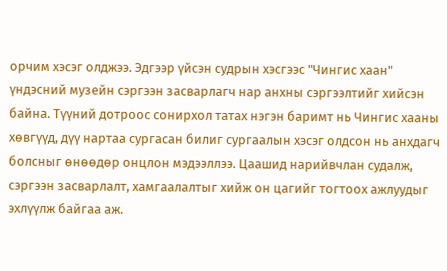орчим хэсэг олджээ. Эдгээр үйсэн судрын хэсгээс "Чингис хаан" үндэсний музейн сэргээн засварлагч нар анхны сэргээлтийг хийсэн байна. Түүний дотроос сонирхол татах нэгэн баримт нь Чингис хааны хөвгүүд, дүү нартаа сургасан билиг сургаалын хэсэг олдсон нь анхдагч болсныг өнөөдөр онцлон мэдээллээ. Цаашид нарийвчлан судалж, сэргээн засварлалт, хамгаалалтыг хийж он цагийг тогтоох ажлуудыг эхлүүлж байгаа аж.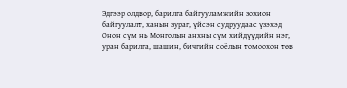Эдгээр олдвор, барилга байгууламжийн зохион байгуулалт, ханын зураг, үйсэн судруудаас үзэхэд Онон сүм нь Монголын анхны сүм хийдүүдийн нэг, уран барилга, шашин, бичгийн соёлын томоохон төв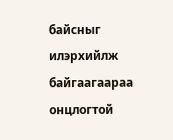байсныг илэрхийлж байгаагаараа онцлогтой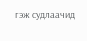гэж судлаачид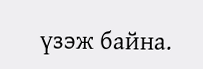үзэж байна.